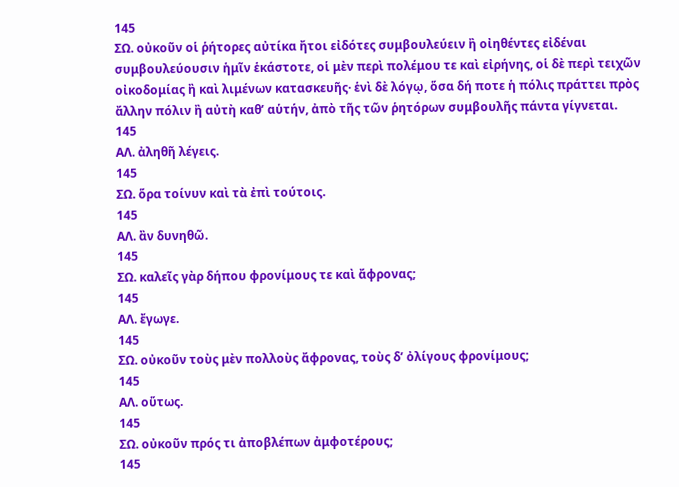145
ΣΩ. οὐκοῦν οἱ ῥήτορες αὐτίκα ἤτοι εἰδότες συμβουλεύειν ἢ οἰηθέντες εἰδέναι συμβουλεύουσιν ἡμῖν ἑκάστοτε, οἱ μὲν περὶ πολέμου τε καὶ εἰρήνης, οἱ δὲ περὶ τειχῶν οἰκοδομίας ἢ καὶ λιμένων κατασκευῆς· ἑνὶ δὲ λόγῳ, ὅσα δή ποτε ἡ πόλις πράττει πρὸς ἄλλην πόλιν ἢ αὐτὴ καθʼ αὑτήν, ἀπὸ τῆς τῶν ῥητόρων συμβουλῆς πάντα γίγνεται.
145
ΑΛ. ἀληθῆ λέγεις.
145
ΣΩ. ὅρα τοίνυν καὶ τὰ ἐπὶ τούτοις.
145
ΑΛ. ἂν δυνηθῶ.
145
ΣΩ. καλεῖς γὰρ δήπου φρονίμους τε καὶ ἄφρονας;
145
ΑΛ. ἔγωγε.
145
ΣΩ. οὐκοῦν τοὺς μὲν πολλοὺς ἄφρονας, τοὺς δʼ ὀλίγους φρονίμους;
145
ΑΛ. οὕτως.
145
ΣΩ. οὐκοῦν πρός τι ἀποβλέπων ἀμφοτέρους;
145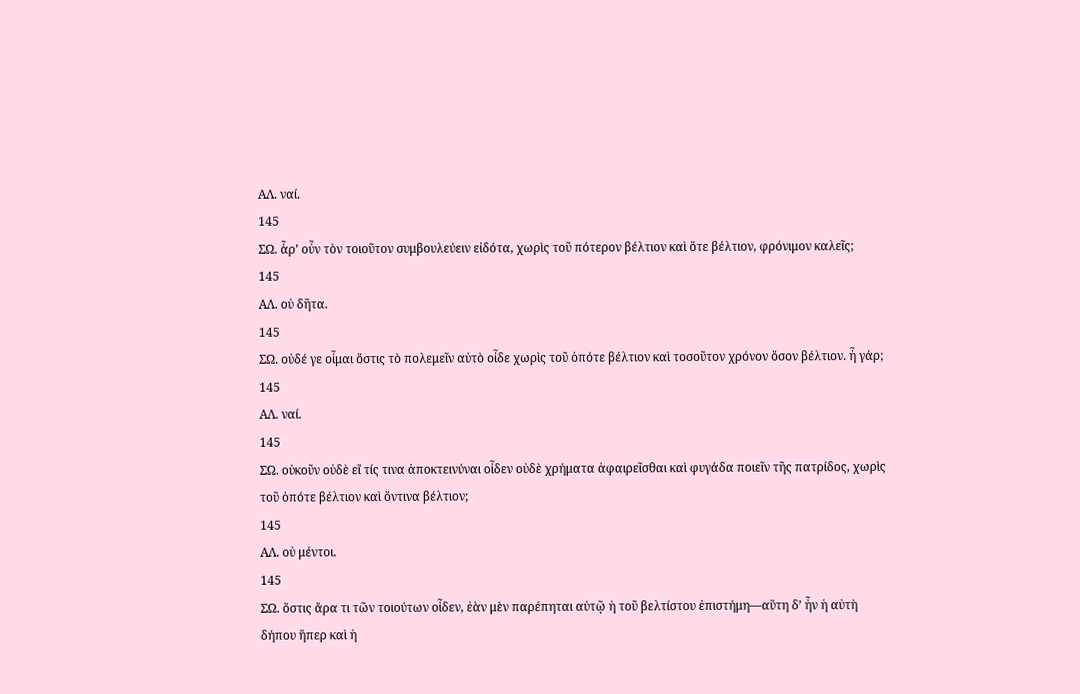ΑΛ. ναί.
145
ΣΩ. ἆρʼ οὖν τὸν τοιοῦτον συμβουλεύειν εἰδότα, χωρὶς τοῦ πότερον βέλτιον καὶ ὅτε βέλτιον, φρόνιμον καλεῖς;
145
ΑΛ. οὐ δῆτα.
145
ΣΩ. οὐδέ γε οἶμαι ὅστις τὸ πολεμεῖν αὐτὸ οἶδε χωρὶς τοῦ ὁπότε βέλτιον καὶ τοσοῦτον χρόνον ὅσον βέλτιον. ἦ γάρ;
145
ΑΛ. ναί.
145
ΣΩ. οὐκοῦν οὐδὲ εἴ τίς τινα ἀποκτεινύναι οἶδεν οὐδὲ χρήματα ἀφαιρεῖσθαι καὶ φυγάδα ποιεῖν τῆς πατρίδος, χωρὶς τοῦ ὁπότε βέλτιον καὶ ὅντινα βέλτιον;
145
ΑΛ. οὐ μέντοι.
145
ΣΩ. ὅστις ἄρα τι τῶν τοιούτων οἶδεν, ἐὰν μὲν παρέπηται αὐτῷ ἡ τοῦ βελτίστου ἐπιστήμη—αὕτη δʼ ἦν ἡ αὐτὴ δήπου ἥπερ καὶ ἡ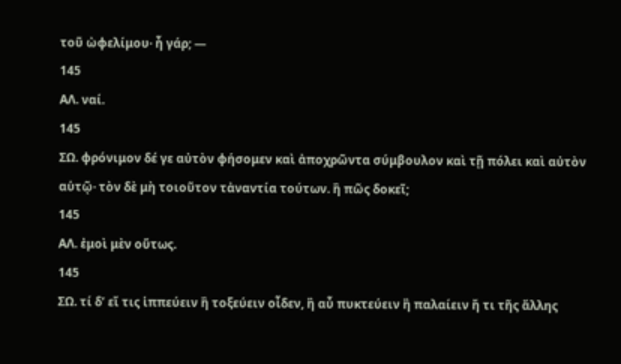τοῦ ὠφελίμου· ἦ γάρ; —
145
ΑΛ. ναί.
145
ΣΩ. φρόνιμον δέ γε αὐτὸν φήσομεν καὶ ἀποχρῶντα σύμβουλον καὶ τῇ πόλει καὶ αὐτὸν αὑτῷ· τὸν δὲ μὴ τοιοῦτον τἀναντία τούτων. ἢ πῶς δοκεῖ;
145
ΑΛ. ἐμοὶ μὲν οὕτως.
145
ΣΩ. τί δʼ εἴ τις ἱππεύειν ἢ τοξεύειν οἶδεν, ἢ αὖ πυκτεύειν ἢ παλαίειν ἤ τι τῆς ἄλλης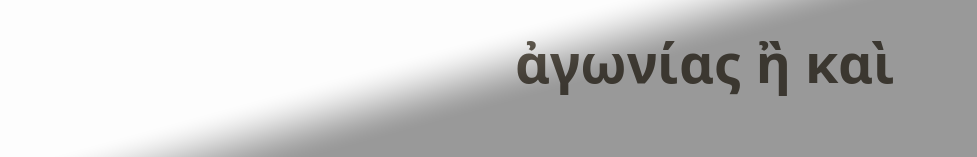ἀγωνίας ἢ καὶ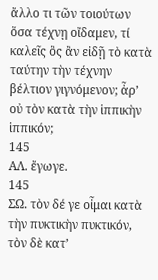ἄλλο τι τῶν τοιούτων ὅσα τέχνῃ οἴδαμεν, τί καλεῖς ὃς ἂν εἰδῇ τὸ κατὰ ταύτην τὴν τέχνην βέλτιον γιγνόμενον; ἆρʼ οὐ τὸν κατὰ τὴν ἱππικὴν ἱππικόν;
145
ΑΛ. ἔγωγε.
145
ΣΩ. τὸν δέ γε οἶμαι κατὰ τὴν πυκτικὴν πυκτικόν, τὸν δὲ κατʼ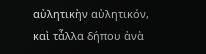αὐλητικὴν αὐλητικόν, καὶ τἆλλα δήπου ἀνὰ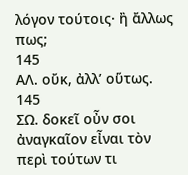λόγον τούτοις· ἢ ἄλλως πως;
145
ΑΛ. οὔκ, ἀλλʼ οὕτως.
145
ΣΩ. δοκεῖ οὖν σοι ἀναγκαῖον εἶναι τὸν περὶ τούτων τι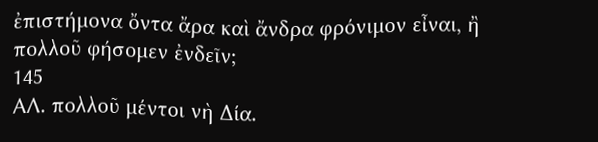ἐπιστήμονα ὄντα ἄρα καὶ ἄνδρα φρόνιμον εἶναι, ἢ πολλοῦ φήσομεν ἐνδεῖν;
145
ΑΛ. πολλοῦ μέντοι νὴ Δία.